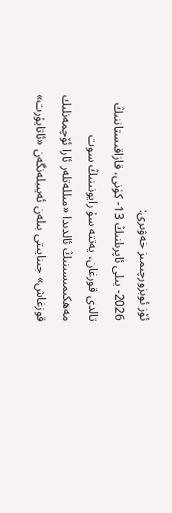ئۆز ئوبزورچىمىز خەۋىرى:
2026- يىلى ئاپرىلنىڭ 13- كۈنى، قازاقىستاننىڭ تالدى قورغان، يەتتە سۇ رايونىنىڭ سوت مەھكىمىسىنىڭ ئالدىدا «مىللەتلەر ئارا ئۆچمەنلىك قوزغاش» جىنايىتى بىلەن ئەيىبلەنگەن «ئاتايۇرت»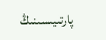پارتىيىسىنىڭ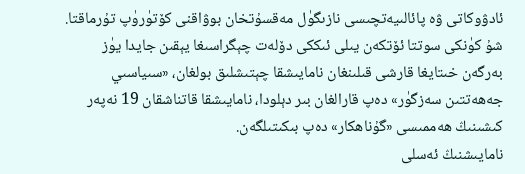ئادۋوكاتى ۋە پائالىيەتچىسى نازىگۈل مەقسۇتخان بوۋاقنى كۆتۈرۈپ تۇرماقتا.
شۇ كۈنكى سوتتا ئۆتكەن يىلى ئىككى دۆلەت چېگراسىغا يېقىن جايدا يۈز بەرگەن خىتايغا قارشى قىلىنغان نامايىشقا چېتىشلىق بولغان، «سىياسىي جەھەتتىن سەزگۈر» دەپ قارالغان بىر دېلودا، نامايىشقا قاتناشقان 19 نەپەر كىشىنىڭ ھەممىسى «گۇناھكار» دەپ بىكىتىلگەن.
نامايىشنىڭ ئەسلى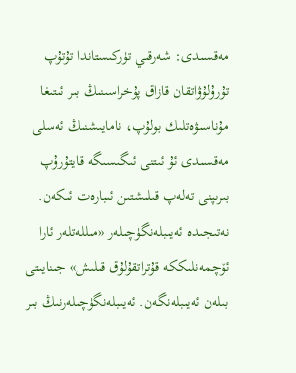مەقسىدى: شەرقىي تۈركىستاندا تۇتۇپ تۇرۇلۇۋاتقان قازاق پۇخراسىنىڭ بىر ئىتىغا مۇناسىۋەتلىك بولۇپ، نامايىشنىڭ ئەسلى مەقسىدى ئۇ ئىتنى ئىگىسىگە قايتۇرۇپ بىرىپنى تەلەپ قىلىشتىن ئىبارەت ئىكەن. نەتىجىدە ئەيىبلەنگۈچىلەر «مىللەتلەر ئارا ئۆچمەنلىككە قۇتراتقۇلۇق قىلىش» جىنايىتى بىلەن ئەيىبلەنگەن. ئەيىبلەنگۈچىلەرنىڭ بىر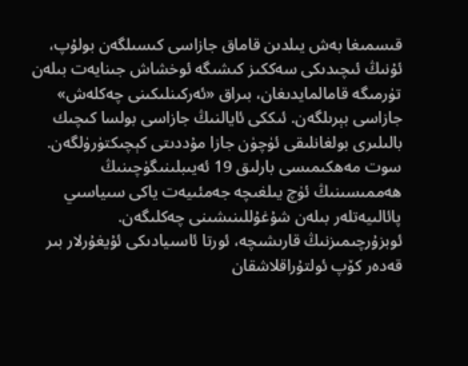قىسمىغا بەش يىلدىن قاماق جازاسى كىسىلگەن بولۇپ، ئۇنىڭ ئىچىدىكى سەككىز كىشىگە ئوخشاش جىنايەت بىلەن تۈرمىگە قامالمايدىغان، بىراق «ئەركىنلىكىنى چەكلەش» جازاسى بېرىلگەن. ئىككى ئايالنىڭ جازاسى بولسا كىچىك بالىلىرى بولغانلىقى ئۈچۈن جازا مۇددىتى كېچىكتۈرۈلگەن. سوت مەھكىمىسى بارلىق 19 ئەيىبلىنىگۈچىنىڭ ھەممىسىنىڭ ئۈچ يىلغىچە جەمئىيەت ياكى سىياسىي پائالىيەتلەر بىلەن شۇغۇللىنىشىنى چەكلىگەن.
ئوبزۇرچىمىزنىڭ قارىشىچە، ئورتا ئاسىيادىكى ئۇيغۇرلار بىر قەدەر كۆپ ئولتۇراقلاشقان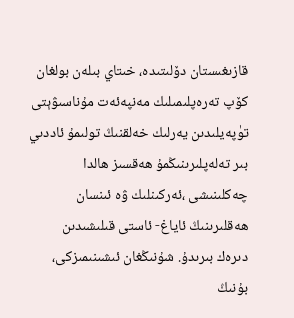قازىغىستان دۆلىتىدە، خىتاي بىلەن بولغان كۆپ تەرەپلىمىلىك مەنپەئەت مۇناسىۋېتى تۈپەيلىدىن يەرلىك خەلقنىڭ تولىمۇ ئاددىي بىر تەلەپلىرىنىڭمۇ ھەقسىز ھالدا چەكلىنىشى ،ئەركىنلىك ۋە ئىنسان ھەقلىرىنىڭ ئاياغ- ئاستى قىلىشىدىن دىرەك بىرىدۇ. شۇنىڭغان ئىشىنىمىزكى، بۇنىڭ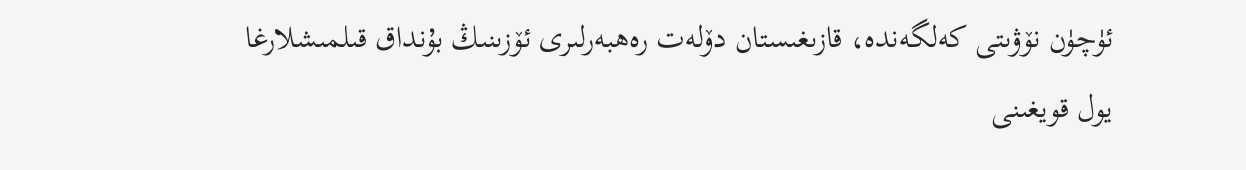ئۈچۈن نۆۋىتى كەلگەندە، قازىغىستان دۆلەت رەھبەرلىرى ئۆزىنىڭ بۇنداق قىلمىشلارغا يول قويغىنى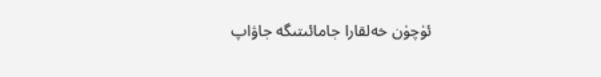ئۈچۈن خەلقارا جامائىتىگە جاۋاپ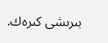بىرىشى كىرەك.